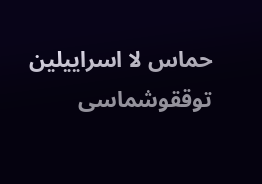حماس لا اسراییلین توققوشماسی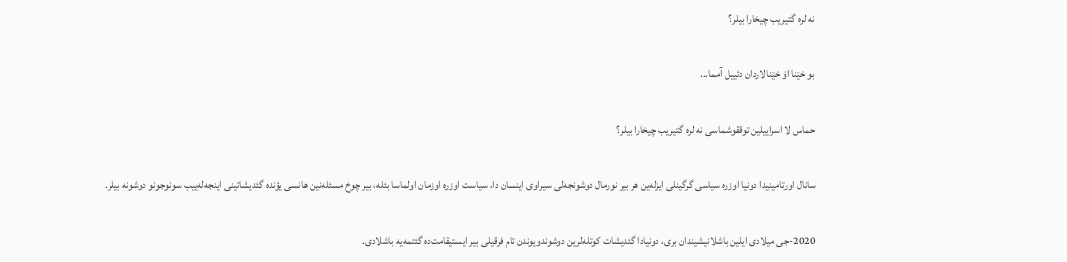نه لره گتیریب چیخارا بیلر؟

بو خێنا اۏ خێنالاردان دئییل آمما...

حماس لا اسراییلین توققوشماسی نه لره گتیریب چیخارا بیلر؟

سانال اورتامینیدا دونیا اوزره سیاسی گرگینلی ایزله‌ین هر بیر نورمال دوشونجه‌لی سیراوی اینسان دا، سیاست اوزره اوزمان اولماسا بئله، بیر چوخ مسئله‌نین هانسی یؤنده گئدیشاتینی اینجه‌له‌ییب سونوجونو دوشونه بیلر.

2020-جی میلادی ایلین باشلانیشیندان بری، دونیادا گئدیشات کوتله‌لرین دوشوندویوندن تام فرقیلی بیر ایستیقامت‌ده گئتمه‌یه باشلادی.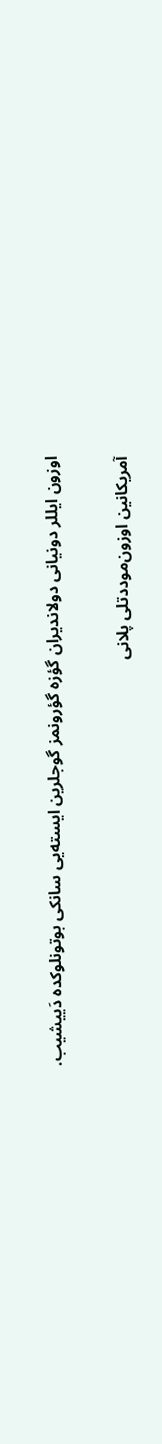اوزون ایللر دونیانی دولاندیران گؤزه گؤرونمز گوجلرین ایسته‌یی سانکی بوتونلوکده دَییشیب.

آمریکانین اوزون‌موددتلی پلانی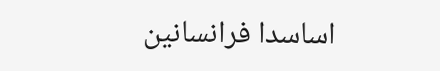اساسدا فرانسانین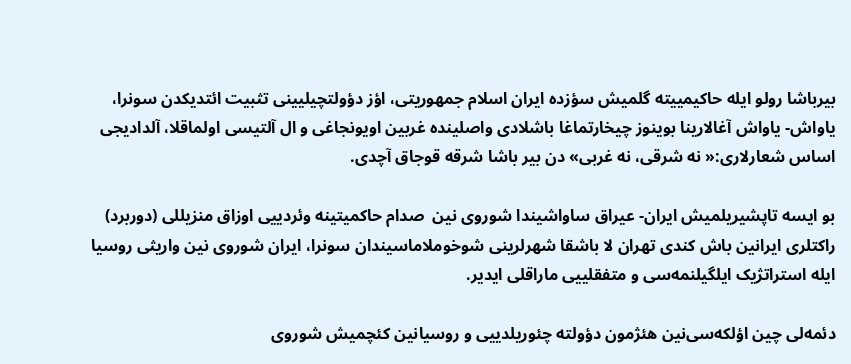بیرباشا رولو ایله حاکیمییته گلمیش سؤزده ایران اسلام جمهوریتی، اؤز دؤولتچیلیینی تثبیت ائتدیکدن سونرا، یاواش- یاواش آغالارینا بوینوز چیخارتماغا باشلادی واصلینده غربین اویونجاغی و ال آلتیسی اولماقلا، آلدادیجی اساس شعارلاری:« نه شرقی، نه غربی» دن بیر باشا شرقه قوجاق آچدی.

بو ایسه تاپشیریلمیش ایران- عیراق ساواشیندا شوروی نین  صدام حاکمیتینه وئردییی اوزاق منزیللی (دوربرد)  راکتلری ایرانین باش کندی تهران لا باشقا شهرلرینی شوخوملاماسیندان سونرا، ایران شوروی نین واریثی روسیا ایله استراتژیک ایلگیلنمه‌سی و متفقلییی ماراقلی‌ ایدیر.

دئمه‌لی چین اؤلکه‌سی‌نین هئژمون دؤولته چئوریلدییی و روسیانین کئچمیش شوروی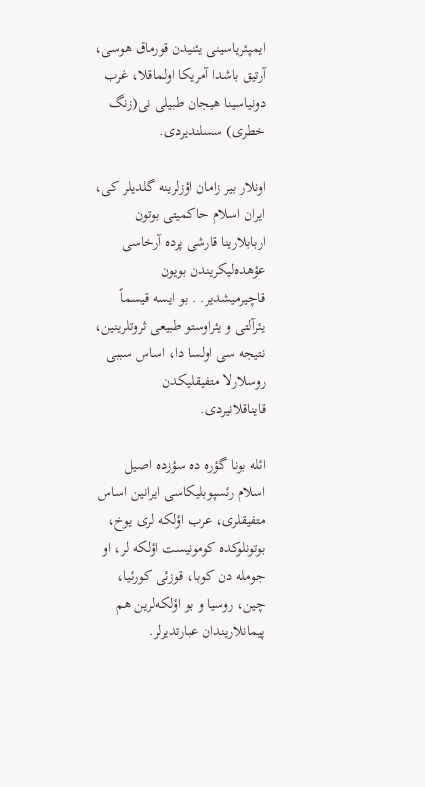ایمپئریاسینی یئنیدن قورماق هوسی، آرتیق باشدا آمریکا اولماقلا، غرب دونیاسینا هیجان طبیلی نی(زنگ خطری) سسلندیردی.

اونلار بیر زامان اؤزلرینه گلدیلر کی، ایران اسلام حاکمیتی بوتون اربابلارینا قارشی پرده آرخاسی عؤهده‌لیکریندن بویون قاچیرمیشدیر. . بو ایسه قیسماً یئرآلتی و یئراوستو طبیعی ثروتلرینین، نتیجه سی اولسا دا، اساس سببی روسلارلا متفیقلیکدن قایناقلانیردی.

ائله بونا گؤره ده سؤزده اصیل اسلام رئسپوبلیکاسی ایرانین اساس متفیقلری، عرب اؤلکه لری یوخ، بوتونلوکده کومونیست اؤلکه لر، او جومله دن کوبا، قوزئی کورئیا، چین، روسیا و بو اؤلکه‌لرین هم پیمانلاریندان عبارتدیرلر.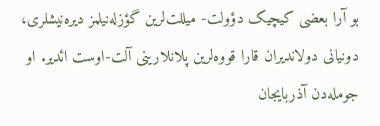بو آرا بعضی کیچیک دؤولت- میللت‌لرین گؤزله‌نیلمز دیره‌نیشلری، دونیانی دولاندیران قارا قووه‌لرین پلانلارینی آلت-اوست ائدیر. او جومله‌دن آذربایجان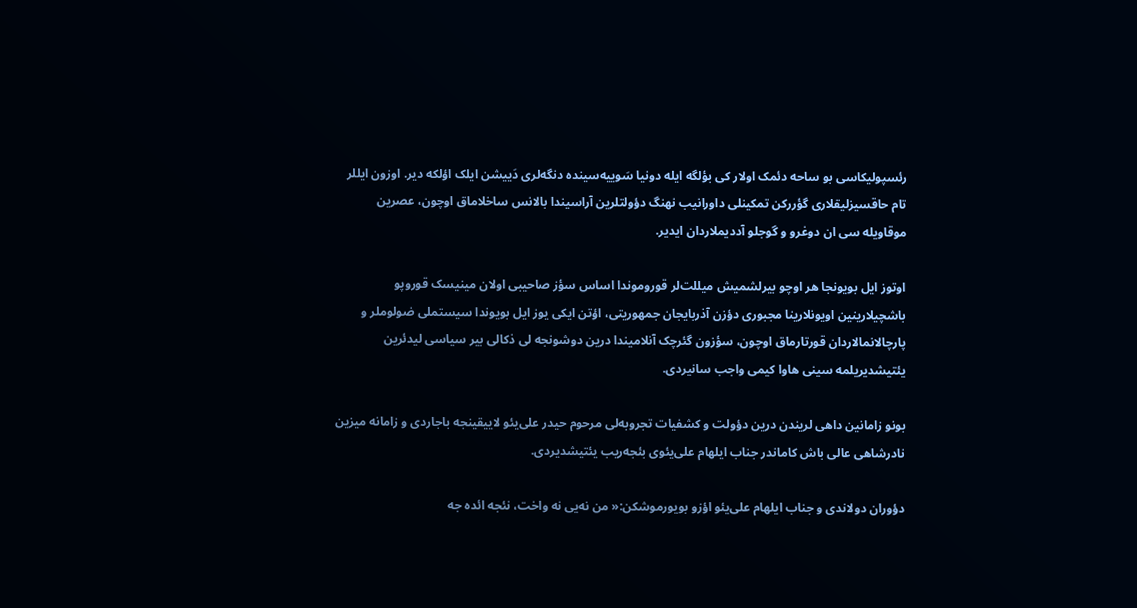رئسپولیکاسی بو ساحه‌ دئمک اولار کی بؤلگه ایله دونیا سَوییه‌سینده دنگه‌لری دَییشن ایلک اؤلکه دیر. اوزون ایللر تام حاقسیزلیقلاری گؤررکن تمکینلی داورانیب نهنگ دؤولتلرین آراسیندا بالانس ساخلاماق اوچون، عصرین موقاویله سی ان دوغرو و گوجلو آددیملاردان ایدیر.

اوتوز ایل بویونجا هر اوچو بیرلشمیش میللت‌لر قوروموندا اساس سؤز صاحیبی اولان مینیسک قوروپو باشچیلارینین اویونلارینا مجبوری دؤزن آذربایجان جمهوریتی، اؤتن ایکی یوز ایل بویوندا سیستملی ضولوملر و پارچالانمالاردان قورتارماق اوچون، سؤزون گئرچک آنلامیندا درین دوشونجه لی ذکالی بیر سیاسی لیدئرین یئتیشدیریلمه سینی هاوا کیمی واجب سانیردی.

بونو زامانین داهی لریندن درین دؤولت و کشفیات تجروبه‌لی مرحوم حیدر علی‌یئو لاییقینجه باجاردی و زامانه میزین نادرشاهی عالی باش کاماندر جناب ایلهام علی‌یئوی بئجه‌ریب یئتیشدیردی.

دؤوران دولاندی و جناب ایلهام علی‌یئو اؤزو بویورموشکن:« من نه‌یی نه واخت، نئجه ائده جه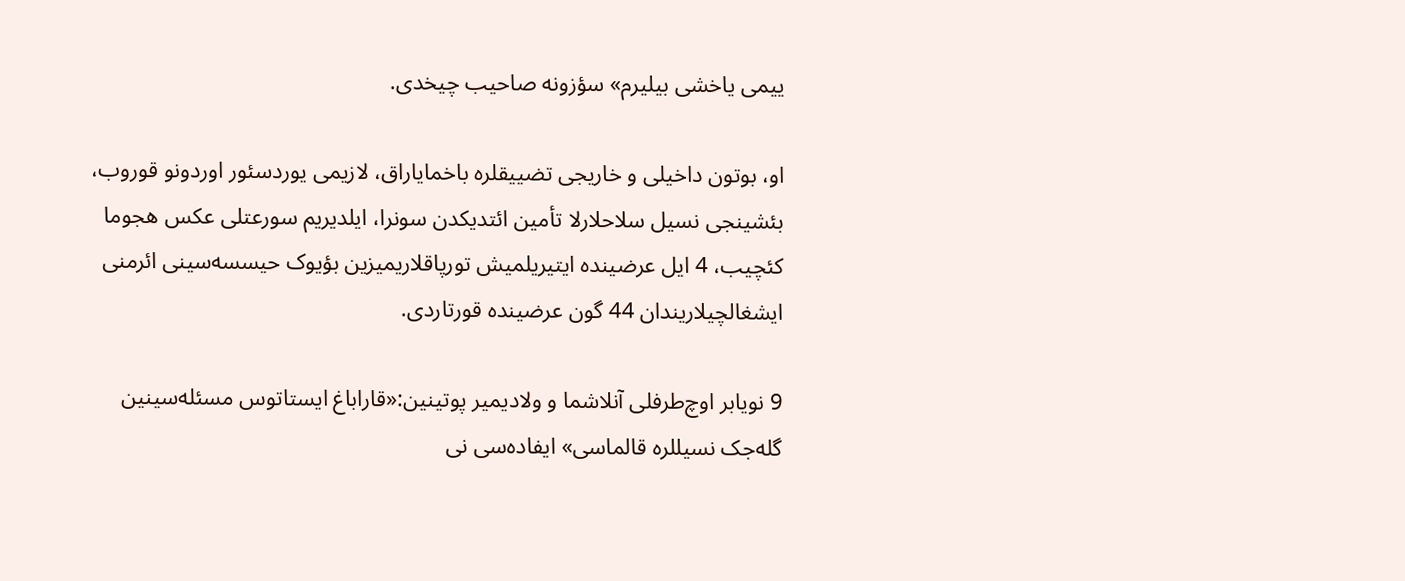ییمی یاخشی بیلیرم» سؤزونه صاحیب چیخدی.

او، بوتون داخیلی و خاریجی تضییقلره باخمایاراق، لازیمی یوردسئور اوردونو قوروب، بئشینجی نسیل سلاحلارلا تأمین ائتدیکدن سونرا، ایلدیریم سورعتلی عکس هجوما کئچیب، 4 ایل عرضینده ایتیریلمیش تورپاقلاریمیزین بؤیوک حیسسه‌سینی ائرمنی ایشغالچیلاریندان 44 گون عرضینده قورتاردی.

9 نویابر اوچ‌طرفلی آنلاشما و ولادیمیر پوتینین:«قاراباغ ایستاتوس مسئله‌سینین گله‌جک نسیللره قالماسی» ایفاده‌سی نی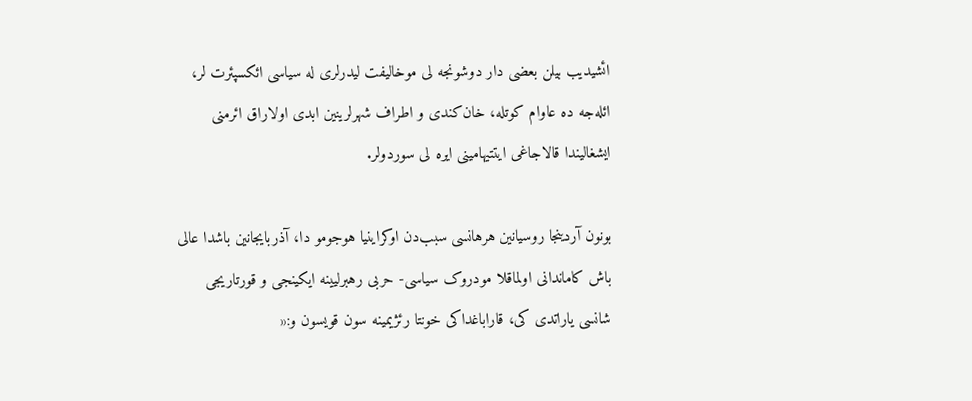ائشیدیب بیلن بعضی دار دوشونجه لی موخالیفت لیدرلری له سیاسی ائکسپئرت لر، ائله‌جه ده عاوام کوتله، خان‌کندی و اطراف شهرلرینین ابدی اولاراق ائرمنی ایشغالیندا قالاجاغی ایتتیهامینی ایره لی سوردولر.

بونون آردینجا روسیانین هرهانسی سبب‌دن اوکراینیا هوجومو دا، آذربایجانین باشدا عالی باش کاماندانی اولماقلا مودروک سیاسی- حربی رهبرلیینه ایکینجی و قورتاریجی شانسی یاراتدی کی، قاراباغداکی خونتا رئژیمینه سون قویسون و:«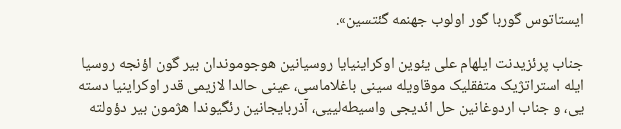ایستاتوس گوربا گور اولوب جهنمه گئتسین».

جناب پرئزیدنت ایلهام علی یئوین اوکراینیایا روسیانین هوجوموندان بیر گون اؤنجه روسیا ایله استراتژیک متفقلیک موقاویله سینی باغلاماسی، عینی حالدا لازیمی قدر اوکراینیا دسته یی، و جناب اردوغانین حل ائدیجی واسیطه‌لییی، آذربایجانین رئگیوندا هژمون بیر دؤولته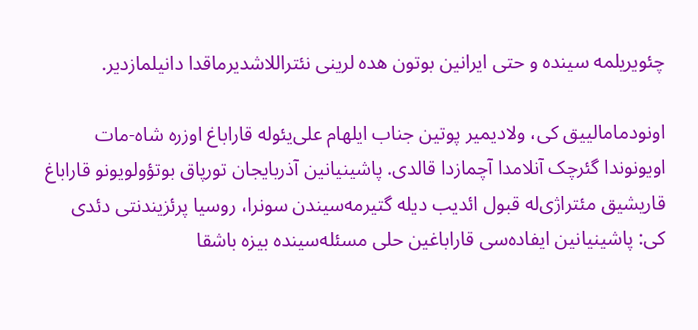چئویریلمه سینده و حتی ایرانین بوتون هده لرینی نئتراللاشدیرماقدا دانیلمازدیر.

اونودمامالییق کی، ولادیمیر پوتین جناب ایلهام علی‌یئوله قاراباغ اوزره شاه-مات اویونوندا گئرچک آنلامدا آچمازدا قالدی. پاشینیانین آذربایجان تورپاق بوتؤولویونو قاراباغ قاریشیق مئتراژی‌له قبول ائدیب دیله گتیرمه‌سیندن سونرا، روسیا پرئزیندنتی دئدی کی: پاشینیانین ایفاده‌سی قاراباغین حلی مسئله‌سینده بیزه باشقا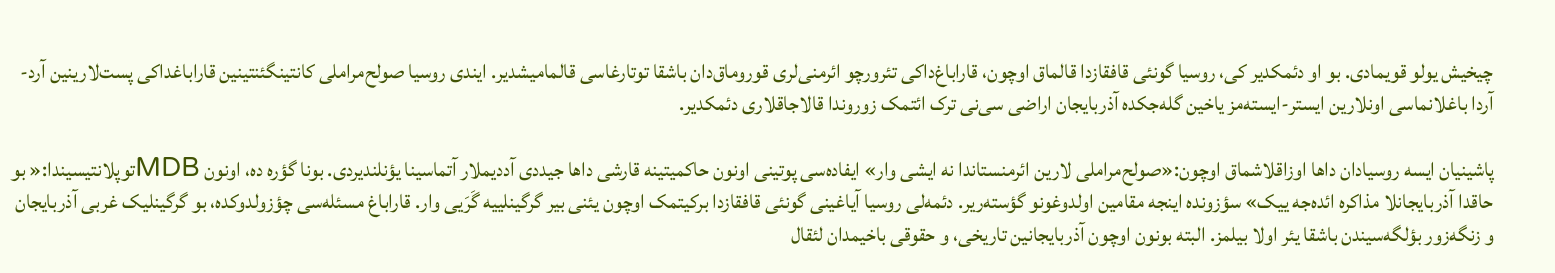چیخیش یولو قویمادی. بو او دئمکدیر کی، روسیا گونئی قافقازدا قالماق اوچون، قاراباغ‌داکی تئرورچو ائرمنی‌لری قوروماق‌دان باشقا توتارغاسی قالمامیشدیر. ایندی روسیا صولح‌مراملی کانتینگئنتینین قاراباغداکی پست‌لارینین آرد-آردا باغلانماسی اونلارین ایستر-ایسته‌مز یاخین گله‌جکده آذربایجان اراضی سی‌نی ترک ائتمک زوروندا قالاجاقلاری دئمکدیر.

پاشینیان ایسه روسیادان داها اوزاقلاشماق اوچون:«صولح‌مراملی لارین ائرمنستاندا نه ایشی وار» ایفاده‌سی پوتینی اونون حاکمیتینه قارشی داها جیددی آددیملار آتماسینا یؤنلندیردی. بونا گؤره ده، اونون MDBتوپلانتیسیندا:« بو حاقدا آذربایجانلا مذاکره ائده‌جه ییک» سؤزونده اینجه مقامین اولدوغونو گؤسته‌ریر. دئمه‌لی روسیا آیاغینی گونئی قافقازدا برکیتمک اوچون یئنی بیر گرگینلییه گَرَیی وار. قاراباغ مسئله‌سی چؤزولدوکده، بو گرگینلیک غربی آذربایجان و زنگه‌زور بؤلگه‌سیندن باشقا یئر اولا بیلمز. البته بونون اوچون آذربایجانین تاریخی، و حقوقی باخیمدان لئقال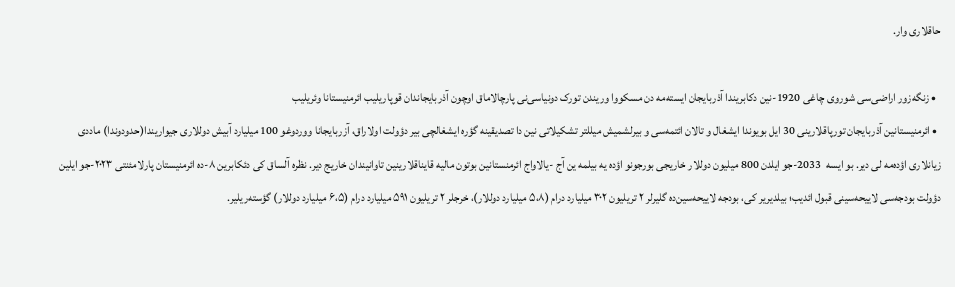حاقلاری وار.

  • زنگه‌زور اراضی‌سی شوروی چاغی 1920-نین دکابریندا آذربایجان ایسته‌مه دن مسکووا وریندن تورک دونیاسی‌نی پارچالاماق اوچون آذربایجاندان قوپاریلیب ائرمنیستانا وئریلیب
  • ائرمنیستانین آذربایجان تورپاقلارینی 30 ایل بویوندا ایشغال و تالان ائتمه‌سی و بیرلشمیش میللتر تشکیلاتی نین دا تصدیقینه گؤره ایشغالچی بیر دؤولت اولاراق، آزربایجانا ووردوغو 100 میلیارد آبیش دوللاری جیواریندا(حدودوندا) ماددی زیانلاری اؤده‌مه لی دیر. بو ایسه  2033-جو ایلدن 800 میلیون دوللار خاریجی بورجونو اؤده یه بیلمه ین آج -یالاواج ائرمنستانین بوتون مالیه قایناقلارینین تاوانیندان خاریج دیر. نظره آلساق کی دئکابرین ۸-ده ائرمنیستان پارلامئنتی ۲۰۲۳-جو ایلین دؤولت بودجه‌سی لاییحه‌سینی قبول ائدیب؛ بیلدیریر کی، بودجه لاییحه‌سین‌ده گلیرلر ۲ تریلیون ۳۰۲ میلیارد درام (۵،۸ میلیارد دوللار)، خرجلر ۲ تریلیون ۵۹۱ میلیارد درام (۶،۵ میلیارد دوللار) گؤسته‌ریلیر.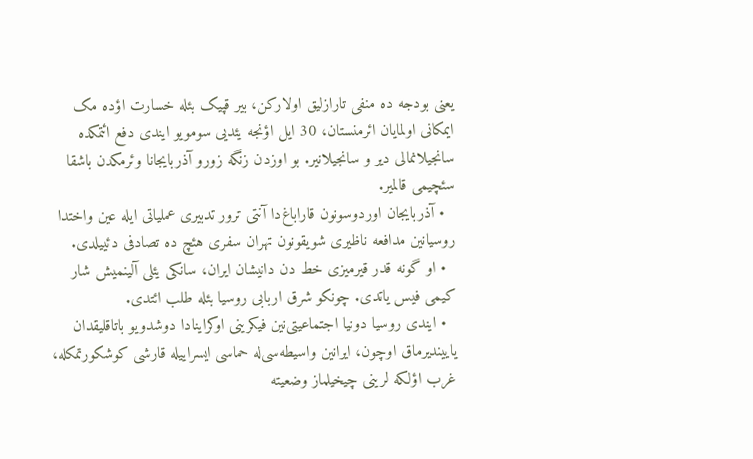یعنی بودجه ده منفی تارازلیق اولارکن، بیر قپیک بئله خسارت اؤده مک ایمکانی اولمایان ائرمنستان، 30 ایل اؤنجه یئدیی سومویو ایندی دفع ائتمکده سانجیلانمالی دیر و سانجیلانیر. بو اوزدن زنگه زورو آذربایجانا وئرمکدن باشقا سئچیمی قالمیر.
  • آذربایجان اوردوسونون قاراباغ‌دا آنتی ترور تدبیری عملیاتی ایله عین واختدا روسیانین مدافعه ناظیری شویقونون تهران سفری هئچ ده تصادفی دئییلدی.
  • او گونه قدر قیرمیزی خط دن دانیشان ایران، سانکی یئلی آلینمیش شار کیمی فیس یاتدی. چونکو شرق اربابی روسیا بئله طلب ائتدی.
  • ایندی روسیا دونیا اجتماعیتی‌نین فیکرینی اوکراینادا دوشدویو باتاقلیقدان یاییندیرماق اوچون، ایرانین واسیطه‌سی‌له حماسی ایسراییله قارشی کوشکورتمکله، غرب اؤلکه لرینی چیخیلماز وضعیته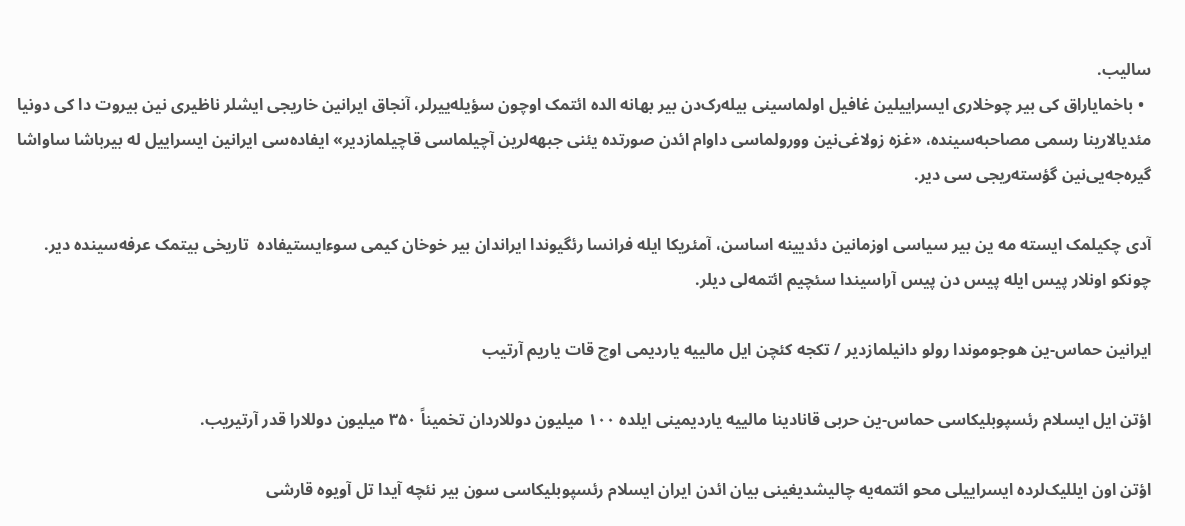سالیب.
  • باخمایاراق کی بیر چوخلاری ایسراییلین غافیل اولماسینی بیله‌رک‌دن بیر بهانه الده ائتمک اوچون سؤیله‌ییرلر، آنجاق ایرانین خاریجی ایشلر ناظیری نین بیروت دا کی دونیا مئدیالارینا رسمی مصاحبه‌سینده، «غزه‌ زولاغی‌نین وورولماسی داوام ائدن صورتده یئنی جبهه‌لرین آچیلماسی قاچیلمازدیر» ایفاده‌سی ایرانین ایسراییل له بیرباشا ساواشا گیره‌جه‌یی‌نین گؤسته‌ریجی سی دیر.

آدی چکیلمک ایسته مه ین بیر سیاسی اوزمانین دئدیینه اساسن، آمئریکا ایله فرانسا رئگیوندا ایراندان بیر خوخان کیمی سوءایستیفاده  تاریخی بیتمک عرفه‌سینده دیر. چونکو اونلار پیس ایله پیس دن پیس آراسیندا سئچیم ائتمه‌لی دیلر.

ایرانین حماس-ین هوجوموندا رولو دانیلمازدیر / تکجه کئچن ایل مالییه یاردیمی اوچ قات یاریم آرتیب

اؤتن ایل ایسلام رئسپوبلیکاسی حماس-ین حربی قانادینا مالییه یاردیمینی ایلده ۱۰۰ میلیون دوللاردان تخمیناً ۳۵۰ میلیون دوللارا قدر آرتیریب.

اؤتن اون ایللیک‌لرده ایسراییلی محو ائتمه‌یه چالیشدیغینی بیان ائد‌ن ایران ایسلام رئسپوبلیکاسی سون بیر نئچه آیدا تل آویوه قارشی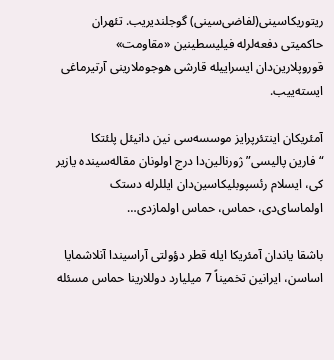ریتوریکاسینی(لفاضی‌سینی) گوجلندیریب. تئهران حاکمیتی دفعه‌لرله فیلیسطینین «مقاومت» قوروپلارین‌دان ایسراییله قارشی هوجوملارینی آرتیرماغی ایسته‌ییب.

آمئریکان اینتئرپرایز موسسه‌سی نین دانیئل پلئتکا “فارین پالیسی” ژورنالین‌دا درج اولونان مقاله‌سینده یازیر کی، ایسلام رئسپوبلیکاسین‌دان ایللرله دستک اولماسای‌دی، حماس، حماس اولمازدی…

باشقا یاندان آمئریکا ایله قطر دؤولتی آراسیندا آنلاشمایا اساسن، ایرانین تخمیناً 7 میلیارد دوللارینا حماس مسئله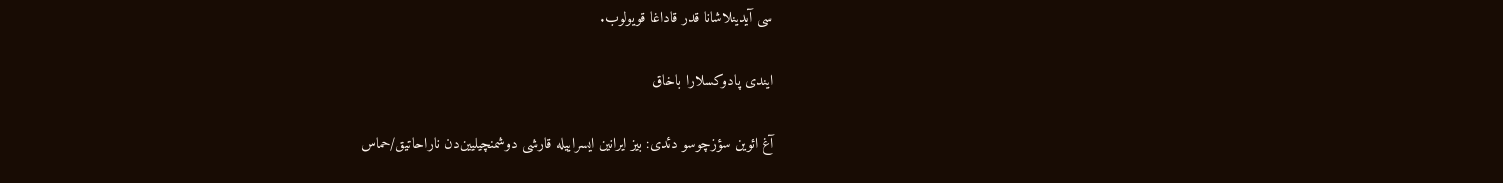سی آیدینلاشانا قدر قاداغا قویولوب.

ایندی پادوکسلارا باخاق

آغ ائوین سؤزچوسو دئدی: بیز ایرانین ایسراییله قارشی دوشمنچیلیین‌دن ناراحاتیق/حماس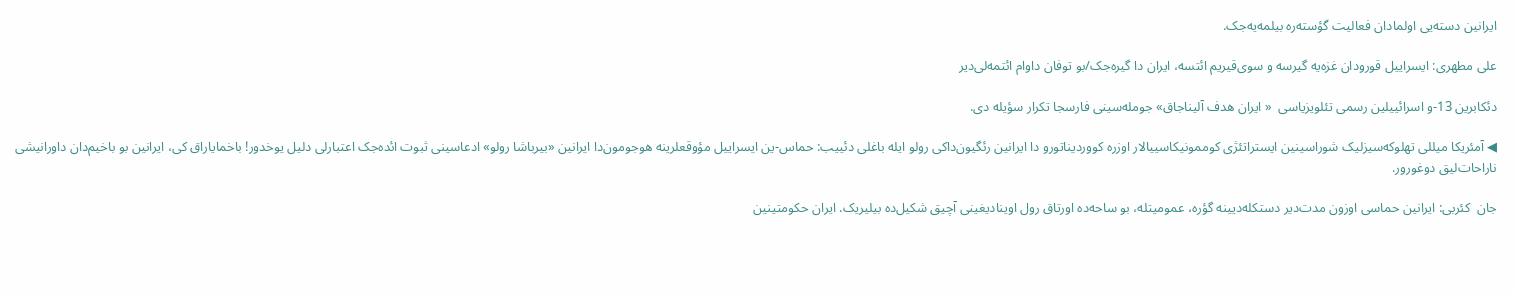ایرانین دسته‌یی اولمادان فعالیت گؤسته‌ره بیلمه‌یه‌جک.

علی مطهری: ایسراییل قورودان غزه‌یه گیرسه و سوی‌قیریم ائتسه، ایران دا گیره‌جک/بو توفان داوام ائتمه‌لی‌دیر

دئکابرین 13-و اسرائییلین رسمی تئلویزیاسی  « ایران هدف آلیناجاق» جومله‌سینی فارسجا تکرار سؤیله دی.

◀ آمئریکا میللی تهلوکه‌سیزلیک شوراسینین ایستراتئژی کوممونیکاسییالار اوزره کووردیناتورو دا ایرانین رئگیون‌داکی رولو ایله باغلی دئییب: حماس-ین ایسراییل مؤوقعلرینه هوجومون‌دا ایرانین «بیرباشا رولو» ادعاسینی ثبوت ائد‌ه‌جک اعتبارلی دلیل یوخدور! باخمایاراق کی، ایرانین بو باخیم‌دان داورانیشی ناراحات‌لیق دوغورور.

جان  کئربی: ایرانین حماسی اوزون مدت‌دیر دستکله‌دیینه گؤره، عمومیتله، بو ساحه‌ده اورتاق رول اوینادیغینی آچیق شکیل‌ده بیلیریک. ایران حکومتینین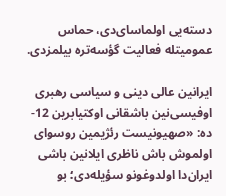دسته‌یی اولماسای‌دی، حماس عمومیتله فعالیت گؤسه‌تره بیلمزدی.

ایرانین عالی دینی و سیاسی رهبری اوفیسی‌نین باشقانی اوکتیابرین 12-ده: «صهیونیست رئژیمین روسوای اولموش باش ناظری ایلانین باشی ایران‌دا اولدوغونو سؤیله‌دی؛ بو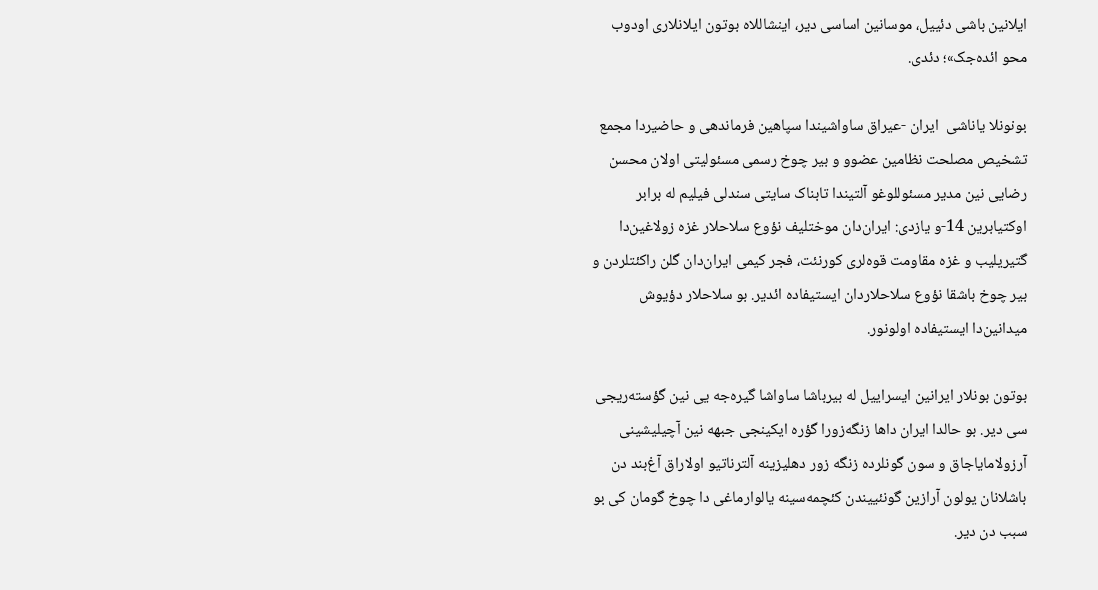ایلانین باشی دئییل، موسانین اساسی ‌دیر، اینشاللاه بوتون ایلانلاری اودوب محو ائده‌جک»؛ دئدی.

بونونلا یاناشی  ایران -عیراق ساواشیندا سپاهین فرماندهی و حاضیردا مجمع تشخیص مصلحت نظامین عضوو و بیر چوخ رسمی مسئولیتی اولان محسن رضایی نین مدیر مسئوللوغو آلتیندا تابناک سایتی سندلی فیلیم له برابر اوکتیابرین 14-و یازدی: ایران‌دان موختلیف نؤوع سلاحلار غزه زولاغین‌دا گتیریلیب و غزه مقاومت قوه‌لری کورنئت، فجر کیمی ایران‌دان گلن راکئتلردن و بیر چوخ باشقا نؤوع سلاحلاردان ایستیفاده ائدیر. بو سلاحلار دؤیوش میدانین‌دا ایستیفاده اولونور.

بوتون بونلار ایرانین ایسراییل له بیرباشا ساواشا گیره‌جه یی نین گؤسته‌ریجی سی دیر. بو حالدا ایران داها زنگه‌زورا گؤره ایکینجی جبهه نین آچیلیشینی آرزولامایاجاق و سون گونلرده زنگه زور دهلیزینه آلترناتیو اولاراق آغ‌بند دن باشلانان یولون آرازین گونئییندن کئچمه‌سینه یالوارماغی دا چوخ گومان کی بو سبب دن دیر.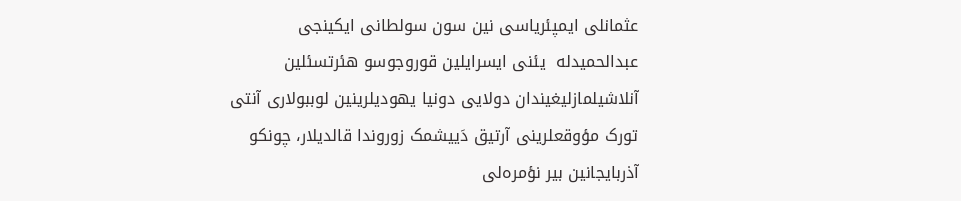عثمانلی ایمپئریاسی نین سون سولطانی ایکینجی عبدالحمیدله  یئنی ایسرایلین قوروجوسو هئرتسئلین آنلاشیلمازلیغیندان دولایی دونیا یهودیلرینین لوببولاری آنتی تورک مؤوقعلرینی آرتیق دَییشمک زوروندا قالدیلار، چونکو آذربایجانین بیر نؤمره‌لی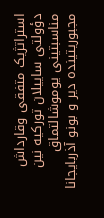استراتژیک متفقی وقارداش دؤولتی ساییلان تورکیه نین مناسبتینی یوموشالتماق مجبوریتینده دیر و بونو آذربایجانا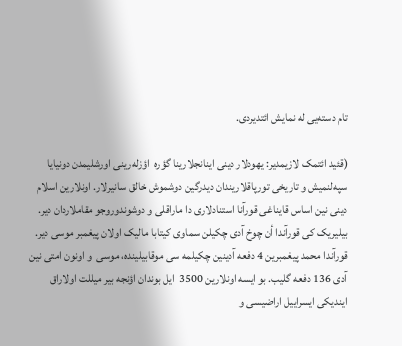تام دسته‌یی له نمایش ائتدیردی.

(قئید ائتمک لازیمدیر: یهودلار دینی اینانجلارینا گؤره  اؤزله‌رینی اورشلیمدن دونیایا سپه‌لنمیش و تاریخی تورپاقلاریندان دیدرگین دوشموش خالق سانیرلار. اونلارین اسلام دینی نین اساس قایناغی قورآنا استنادلاری دا ماراقلی و دوشوندوروجو مقاملاردان دیر. بیلیریک کی قورآندا أن چوخ آدی چکیلن سماوی کیتابا مالیک اولان پیغمبر موسی دیر. قورآندا محمد پیغمبرین 4 دفعه آدینین چکیلمه سی موقابیلینده، موسی  و اونون امتی نین آدی 136 دفعه گلیب. بو ایسه اونلارین 3500  ایل بوندان اؤنجه بیر میللت اولاراق ایندیکی ایسراییل اراضیسی و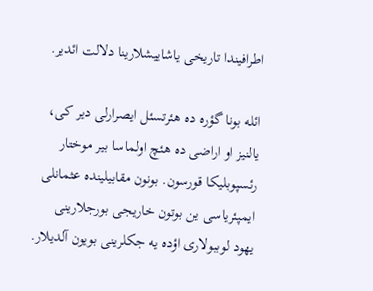اطرافیندا تاریخی یاشاییشلارینا دلالت ائدیر.

ائله بونا گؤره ده هئرتسئل ایصرارلی دیر کی، یالنیز او اراضی ده هئچ اولماسا بیر موختار رئسپوبلیکا قورسون. بونون مقابیلینده عثمانلی ایمپئریاسی ین بوتون خاریجی بورجلارینی یهود لوببولاری اؤده یه جکلرینی بویون آلدیلار.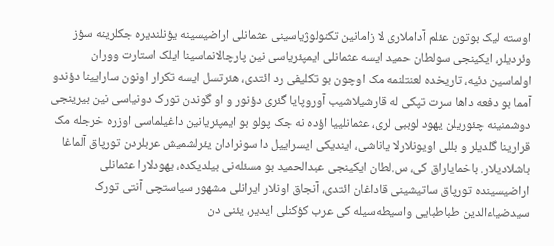اوسته لیک بوتون عئلم آداملاری لا زامانین تکنولوژیاسینی عثمانلی اراضیسینه یؤنلندیره جکلرینه سؤز وئردیلر، ایکینجی سولطان حمید ایسه عثمانلی ایمپئریاسی نین پارچالانماسینا ایلک استارت ووران اولماسین دئیه، تاریخده لعنتلنمه مک اوچون بو تکلیفی رد ائتدی، هئرتسل ایسه تکرار اونون سارایینا دؤندو آمما بو دفعه داها سرت تپکی له قارشیلاشیب آوروپایا گئری دؤنور و او گوندن تورک دونیاسی نین بیرینجی دوشمنینه چئوریلن یهود لوببی لری، عثمانلییا اؤده نه جک پولو بو ایمپئریانین داغیلماسی اوزره خرجله مک قرارینا گلدیلر و بللی اویونلارلا یاناشی، ایندیکی ایسراییل دا سونرادان یئرلشمیش عربلردن تورپاق آلماغا باشلادیلار. باخمایاراق کی، س.لطان ایکینجی عبدالحمید بو مسئله‌نی بیلدیکده، یهودلارا عثمانلی اراضیسینده تورپاق ساتیشینی قاداغان ائتدی، آنجاق اونلار ایرانلی مشهور سیاستچی آنتی تورک سیدضیاءالدین طباطبایی واسیطه‌سیله کی عرب کؤکنلی ایدیر، یئنی دن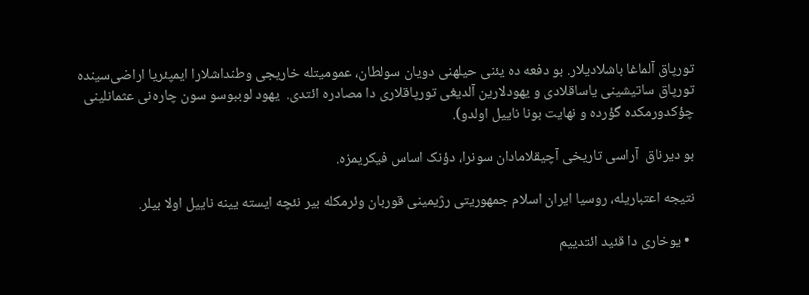تورپاق آلماغا باشلادیلار. بو دفعه ده یئنی حیلهنی دویان سولطان، عمومیتله خاریجی وطنداشلارا ایمپئریا اراضی‌سینده تورپاق ساتیشینی یاساقلادی و یهودلارین آلدیغی تورپاقلاری دا مصادره ائتدی.  یهود لوببوسو سون چاره‌نی عثمانلینی چؤکدورمکده گؤرده و نهایت بونا ناییل اولدو).

بو دیرناق  آراسی تاریخی آچیقلامادان سونرا، دؤنک اساس فیکریمزه.

نتیجه اعتباریله، روسیا ایران اسلام جمهوریتی رژیمینی قوربان وئرمکله بیر نئچه ایسته یینه ناییل اولا بیلر.

  • یوخاری دا قئید ائتدییم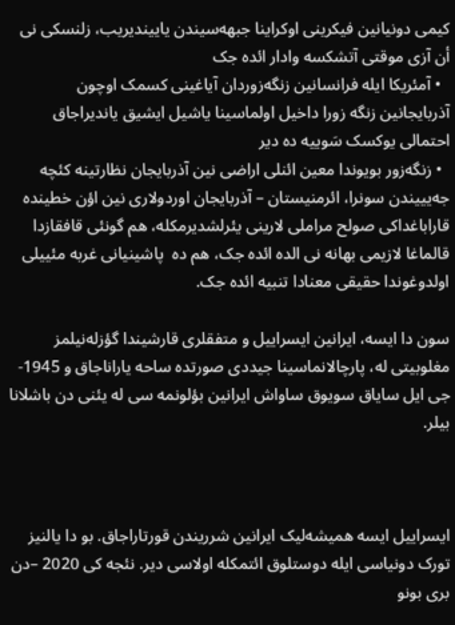کیمی دونیانین فیکرینی اوکراینا جبهه‌سیندن یاییندیریب، زلنسکی نی أن آزی موقتی آتشکسه وادار ائده جک
  • آمئریکا ایله فرانسانین زنگه‌زوردان آیاغینی کسمک اوچون آذربایجانین زنگه زورا داخیل اولماسینا یاشیل ایشیق یاندیراجاق احتمالی یوکسک سَوییه ده دیر
  • زنگه‌زور بویوندا معین ائنلی اراضی نین آذربایجان نظارتینه کئچه جه‌یییندن سونرا، ائرمنیستان – آذربایجان اوردولاری نین اؤن خطینده قاراباغداکی صولح مراملی لارینی یئرلشدیرمکله، هم گونئی قافقازدا قالماغا لازیمی بهانه نی الده ائده جک، هم ده  پاشینیانی غربه مئییلی اولدوغوندا حقیقی معنادا تنبیه ائده جک.

سون دا ایسه، ایرانین ایسراییل و متفقلری قارشیندا گؤزله‌نیلمز مغلوبیتی له، پارچالانماسینا جیددی صورتده ساحه یاراناجاق و 1945-جی ایل سایاق سویوق ساواش ایرانین بؤلونمه سی له یئنی دن باشلانا بیلر.



ایسراییل ایسه همیشه‌لیک ایرانین شرریندن قورتاراجاق. بو دا یالنیز تورک دونیاسی ایله دوستلوق ائتمکله اولاسی دیر. نئجه‌ کی 2020 –دن بری بونو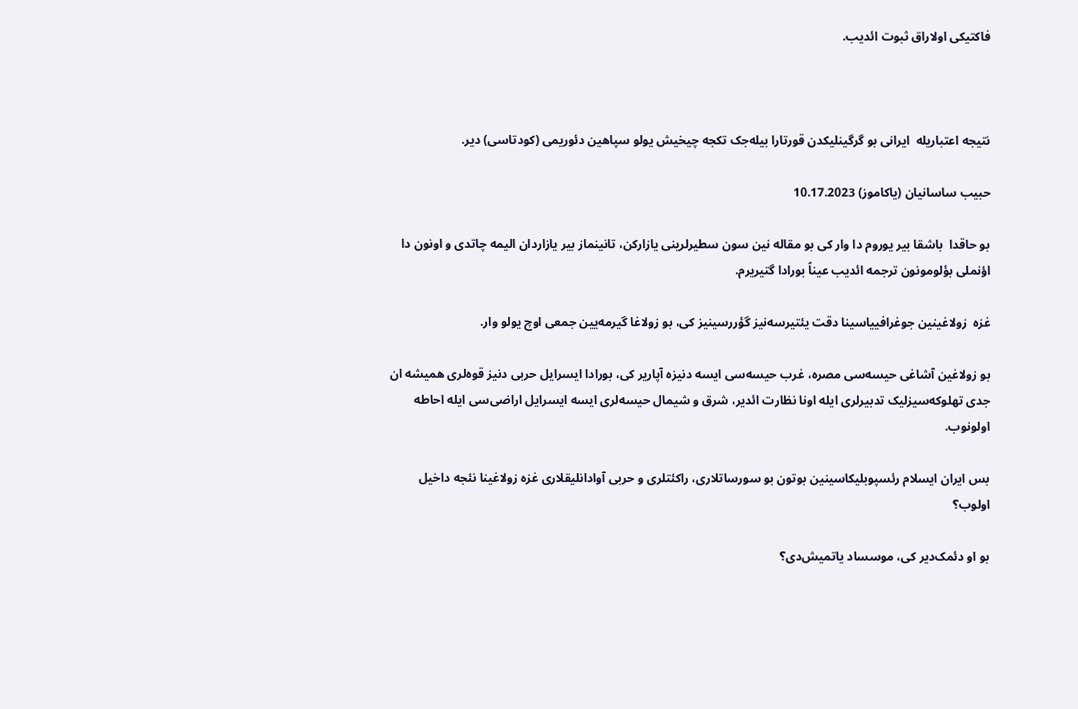فاکتیکی اولاراق ثبوت ائدیب.



نتیجه اعتباریله  ایرانی بو گرگینلیکدن قورتارا بیله‌جک تکجه چیخیش یولو سپاهین دئوریمی (کودتاسی) دیر.

حبیب ساسانیان (یاکاموز) 10.17.2023

بو حاقدا  باشقا بیر یوروم دا وار کی بو مقاله نین سون سطیرلرینی یازارکن، تانینماز بیر یازاردان الیمه چاتدی و اونون دا اؤنملی بؤلومونون ترجمه ائدیب عیناً بورادا گتیریرم.

غزه  زولاغینین جوغرافییاسینا دقت یئتیرسه‌نیز گؤررسینیز کی، بو زولاغا گیرمه‌یین جمعی اوچ یولو وار.

بو زولاغین آشاغی حیسه‌سی مصره، غرب حیسه‌سی ایسه دنیزه آپاریر کی، بورادا ایسرایل حربی دنیز قوه‌لری همیشه ان جدی تهلوکه‌سیزلیک تدبیرلری ایله اونا نظارت ائدیر، شرق و شیمال حیسه‌لری ایسه ایسرایل اراضی‌سی ایله احاطه اولونوب.

بس ایران ایسلام رئسپوبلیکاسینین بوتون بو سورساتلاری، راکئتلری و حربی آوادانلیقلاری غزه زولاغینا نئجه داخیل اولوب؟

بو او دئمک‌دیر کی، موسساد یاتمیش‌دی؟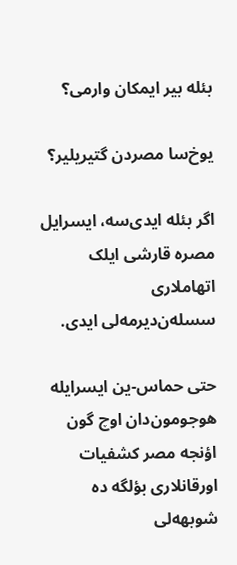بئله بیر ایمکان وارمی؟

یوخ‌سا مصردن گتیریلیر؟

اگر بئله ایدی‌سه، ایسرایل مصره قارشی ایلک اتهاملاری سسله‌ن‌دیرمه‌لی ایدی.

حتی حماس-ین ایسرایله هوجومون‌دان اوچ گون اؤنجه مصر کشفیات اورقانلاری بؤلگه ده شوبهه‌لی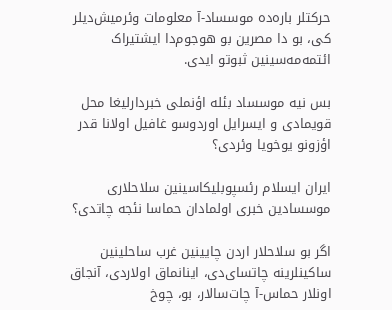حرکتلر باره‌ده موسساد-آ معلومات وئرمیش‌دیلر کی، بو دا مصرین بو هوجوم‌دا ایشتیراک ائتمه‌مه‌سینین ثبوتو ایدی.

بس نیه موسساد بئله اؤنملی خبردارلیغا محل قویمادی و ایسرایل اوردوسو غافیل اولانا قدر اؤزونو یوخویا وئردی؟

ایران ایسلام رئسپوبلیکاسینین سلاحلاری موسسادین خبری اولمادان حماسا نئجه چاتدی؟

اگر بو سلاحلار اردن چایینین غرب ساحلینین ساکینلرینه چاتسای‌دی، اینانماق اولاردی، آنجاق اونلار حماس-آ چات‌سالار، بو، چوخ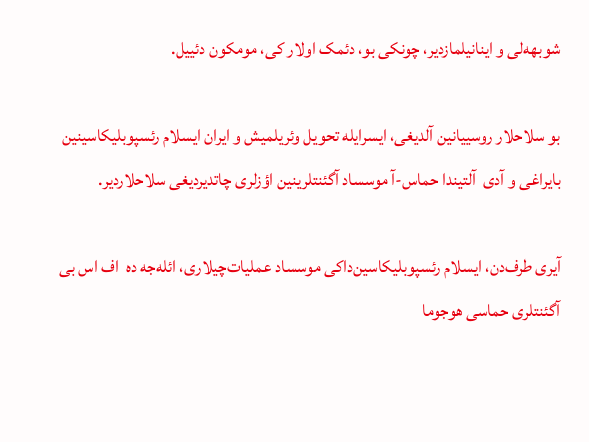شوبهه‌لی و اینانیلمازدیر، چونکی بو، دئمک اولار کی، مومکون دئییل.

بو سلاحلار روسییانین آلدیغی، ایسرایله تحویل وئریلمیش و ایران ایسلام رئسپوبلیکاسینین بایراغی و آدی  آلتیندا حماس-آ موسساد آگئنتلرینین اؤزلری چاتدیردیغی سلاحلاردیر.

آیری طرف‌دن، ایسلام رئسپوبلیکاسین‌داکی موسساد عملیات‌چیلاری، ائله‌‌جه ده  اف اس بی آگئنتلری حماسی هوجوما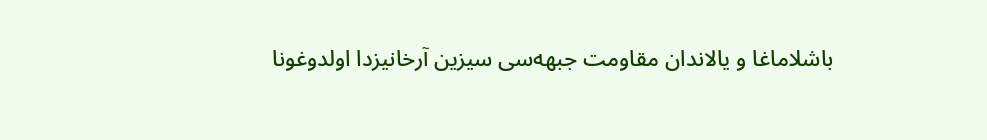باشلاماغا و یالاندان مقاومت جبهه‌سی سیزین آرخانیزدا اولدوغونا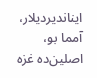ایناندیردیلار، آمما بو، اصلین‌ده غزه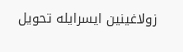زولاغینین ایسرایله تحویل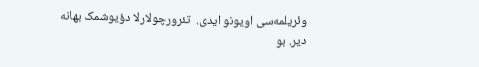وئریلمه‌سی اویونو ایدی.  تئرورچولارلا دؤیوشمک بهانه دیر. بو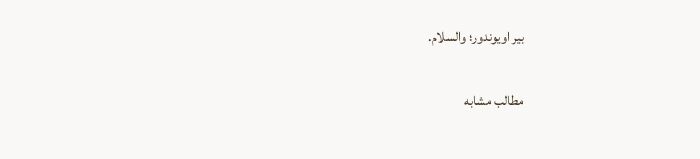بیر اویوندور؛ والسلام.

مطالب مشابه